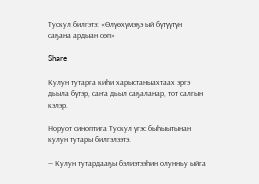Тускул билгэтэ: «Өлүөхүмэҕэ ый бүтүүтүн саҕана ардыан сөп»

Share

Кулун тутарга киһи харыстаныахтаах эргэ дьыла бүтэр, саҥа дьыл саҕаланар, тот салгын кэлэр.

Норуот синоптига Тускул үгэс быһыытынан кулун тутары билгэлээтэ.

— Кулун тутардааҕы бэлиэтээһин олунньу ыйга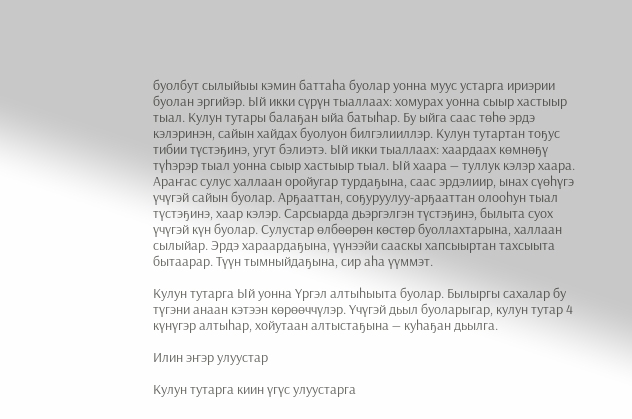буолбут сылыйыы кэмин баттаһа буолар уонна муус устарга ириэрии буолан эргийэр. Ый икки сүрүн тыаллаах: хомурах уонна сыыр хастыыр тыал. Кулун тутары балаҕан ыйа батыһар. Бу ыйга саас төһө эрдэ кэлэринэн, сайын хайдах буолуон билгэлииллэр. Кулун тутартан тоҕус тибии түстэҕинэ, угут бэлиэтэ. Ый икки тыаллаах: хаардаах көмнөҕү түһэрэр тыал уонна сыыр хастыыр тыал. Ый хаара — туллук кэлэр хаара. Араҥас сулус халлаан оройугар турдаҕына, саас эрдэлиир, ынах сүөһүгэ үчүгэй сайын буолар. Арҕааттан, соҕуруулуу-арҕааттан олооһун тыал түстэҕинэ, хаар кэлэр. Сарсыарда дьэргэлгэн түстэҕинэ, былыта суох үчүгэй күн буолар. Сулустар өлбөөрөн көстөр буоллахтарына, халлаан сылыйар. Эрдэ хараардаҕына, үүнээйи сааскы хапсыыртан тахсыыта бытаарар. Түүн тымныйдаҕына, сир аһа үүммэт.

Кулун тутарга Ый уонна Үргэл алтыһыыта буолар. Былыргы сахалар бу түгэни анаан кэтээн көрөөччүлэр. Үчүгэй дьыл буоларыгар, кулун тутар 4 күнүгэр алтыһар, хойутаан алтыстаҕына — куһаҕан дьылга.

Илин эҥэр улуустар

Кулун тутарга киин үгүс улуустарга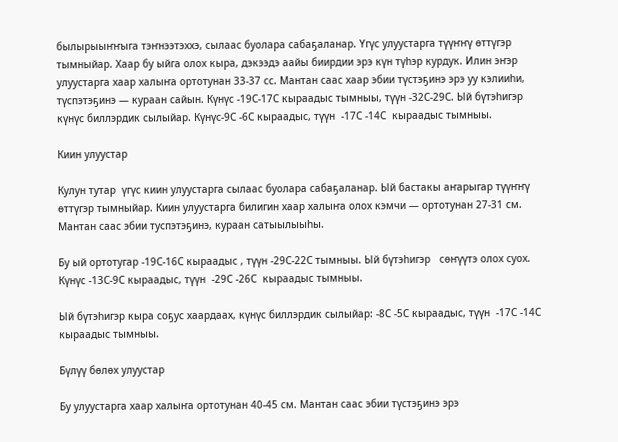былырыыҥҥыга тэҥнээтэххэ, сылаас буолара сабаҕаланар. Үгүс улуустарга түүҥҥү өттүгэр тымныйар. Хаар бу ыйга олох кыра, дэкээдэ аайы биирдии эрэ күн түһэр курдук. Илин эҥэр улуустарга хаар халыҥа ортотунан 33-37 сс. Мантан саас хаар эбии түстэҕинэ эрэ уу кэлииһи, түспэтэҕинэ — кураан сайын. Күнүс -19С-17С кыраадыс тымныы, түүн -32С-29С. Ый бүтэһигэр күнүс биллэрдик сылыйар. Күнүс-9С -6С кыраадыс, түүн  -17С -14С  кыраадыс тымныы.

Киин улуустар

Кулун тутар  үгүс киин улуустарга сылаас буолара сабаҕаланар. Ый бастакы аҥарыгар түүҥҥү өттүгэр тымныйар. Киин улуустарга билигин хаар халыҥа олох кэмчи — ортотунан 27-31 см.  Мантан саас эбии туспэтэҕинэ, кураан сатыылыыһы.

Бу ый ортотугар -19С-16С кыраадыс , түүн -29С-22С тымныы. Ый бүтэһигэр   сөҥүүтэ олох суох. Күнүс -13С-9С кыраадыс, түүн  -29С -26С  кыраадыс тымныы.

Ый бүтэһигэр кыра соҕус хаардаах, күнүс биллэрдик сылыйар: -8С -5С кыраадыс, түүн  -17С -14С  кыраадыс тымныы.

Бүлүү бөлөх улуустар

Бу улуустарга хаар халыҥа ортотунан 40-45 см. Мантан саас эбии түстэҕинэ эрэ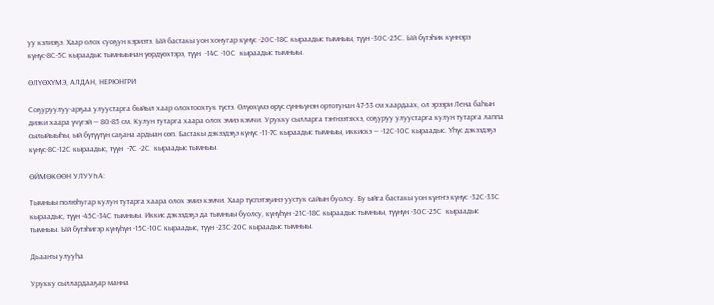уу кэлиэҕэ. Хаар олох суоҕун кэриэтэ. Ый бастакы уон хонугар күнүс -20С-18С кыраадыс тымныы, түүн -30С-25С. Ый бүтэһик күннэрэ күнүс-8С-5С кыраадыс тымныынан үөрдүөхтэрэ, түүн  -14С -10С  кыраадыс тымныы.

ӨЛҮӨХҮМЭ, АЛДАН, НЕРЮНГРИ

Соҕуруулуу-арҕаа улуустарга быйыл хаар олохтоохтук түстэ. Өлүөхүмэ өрүс сүнньүнэн ортотунан 47-53 см хаардаах, ол эрээри Лена баһын диэки хаара үчүгэй — 80-85 см. Кулун тутарга хаара олох эмиэ кэмчи. Урукку сылларга тэҥнээтэххэ, соҕуруу улуустарга кулун тутарга лаппа сылыйыыһы, ый бүтүүтүн саҕана ардыан сөп. Бастакы дэкээдэҕэ күнүс -11-7С кыраадыс тымныы, иккискэ — -12С-10С кыраадыс. Үһүс дэкээдэҕэ күнүс-8С-12С кыраадыс, түүн  -7С -2С  кыраадыс тымныы.

ӨЙМӨКӨӨН УЛУУҺА:

Тымныы полюһугар кулун тутарга хаара олох эмиэ кэмчи. Хаар түспэтэҕинэ уустук сайын буолсу. Бу ыйга бастакы уон күҥҥэ күнүс -32С-33С кыраадыс, түүн -45С-34С тымныы. Иккис дэкээдэҕэ да тымныы буолсу, күнүһүн -21С-18С кыраадыс тымныы, түүнүн -30С-25С  кыраадыс тымныы. Ый бүтэһигэр күнүһүн -15С-10С кыраадыс, түүн -23С-20С кыраадыс тымныы.

Дьааҥы улууһа

Урукку сыллардааҕар манна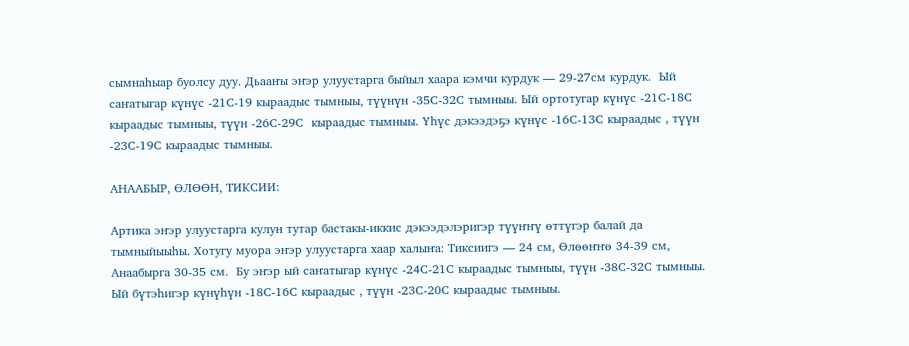сымнаһыар буолсу дуу. Дьааҥы эҥэр улуустарга быйыл хаара кэмчи курдук — 29-27см курдук.  Ый саҥатыгар күнүс -21С-19 кыраадыс тымныы, түүнүн -35С-32С тымныы. Ый ортотугар күнүс -21С-18С кыраадыс тымныы, түүн -26С-29С  кыраадыс тымныы. Үһүс дэкээдэҕэ күнүс -16С-13С кыраадыс , түүн -23С-19С кыраадыс тымныы.

АНААБЫР, ӨЛӨӨН, ТИКСИИ:

Артика эҥэр улуустарга кулун тутар бастакы-иккис дэкээдэлэригэр түүҥҥү өттүгэр балай да тымныйыыһы. Хотугу муора эҥэр улуустарга хаар халыҥа: Тиксиигэ — 24 см, Өлөөҥҥө 34-39 см,  Анаабырга 30-35 см.  Бу эҥэр ый саҥатыгар күнүс -24С-21С кыраадыс тымныы, түүн -38С-32С тымныы. Ый бүтэһигэр күнүһүн -18С-16С кыраадыс , түүн -23С-20С кыраадыс тымныы.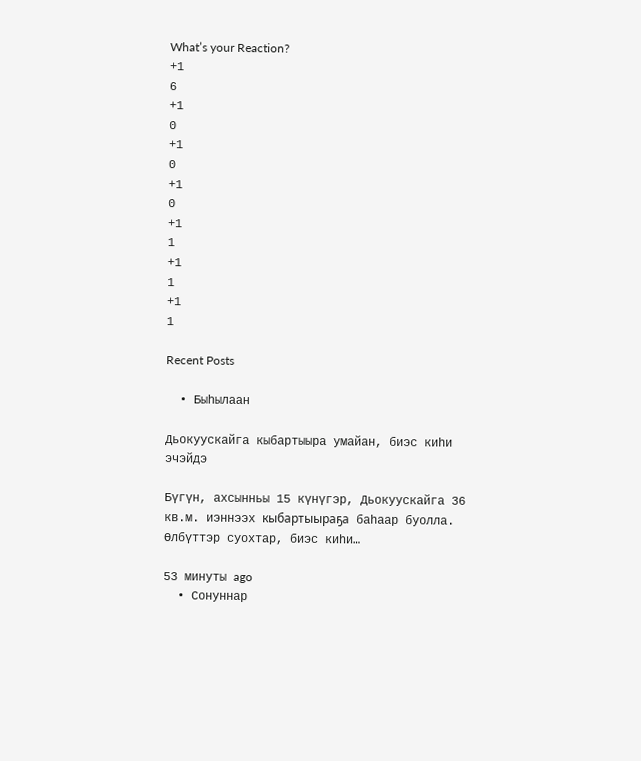What’s your Reaction?
+1
6
+1
0
+1
0
+1
0
+1
1
+1
1
+1
1

Recent Posts

  • Быһылаан

Дьокуускайга кыбартыыра умайан, биэс киһи эчэйдэ

Бүгүн, ахсынньы 15 күнүгэр, Дьокуускайга 36 кв.м. иэннээх кыбартыыраҕа баһаар буолла. Өлбүттэр суохтар, биэс киһи…

53 минуты ago
  • Сонуннар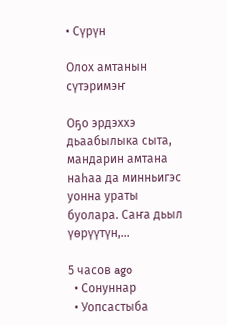• Сүрүн

Олох амтанын сүтэримэҥ

Оҕо эрдэххэ дьаабылыка сыта, мандарин амтана наһаа да минньигэс уонна ураты буолара. Саҥа дьыл үөрүүтүн,…

5 часов ago
  • Сонуннар
  • Уопсастыба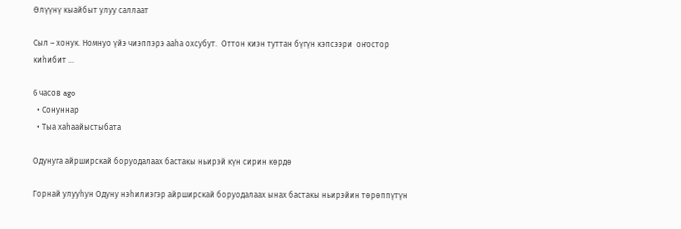Өлүүнү кыайбыт улуу саллаат

Сыл – хонук. Номнуо үйэ чиэппэрэ ааһа охсубут.  Оттон киэн туттан бүгүн кэпсээри  оҥостор  киһибит …

6 часов ago
  • Сонуннар
  • Тыа хаһаайыстыбата

Одунуга айрширскай боруодалаах бастакы ньирэй күн сирин көрдө

Горнай улууһун Одуну нэһилиэгэр айрширскай боруодалаах ынах бастакы ньирэйин төрөппүтүн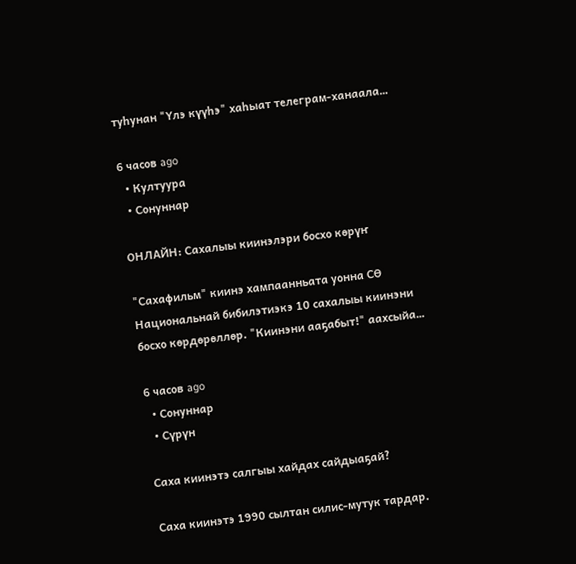туһунан "Үлэ күүһэ" хаһыат телеграм-ханаала…

6 часов ago
  • Култуура
  • Сонуннар

ОНЛАЙН: Сахалыы киинэлэри босхо көрүҥ

"Сахафильм" киинэ хампаанньата уонна СӨ Национальнай бибилэтиэкэ 10 сахалыы киинэни босхо көрдөрөллөр. "Киинэни ааҕабыт!" аахсыйа…

6 часов ago
  • Сонуннар
  • Сүрүн

Саха киинэтэ салгыы хайдах сайдыаҕай?

Саха киинэтэ 1990 сылтан силис-мутук тардар.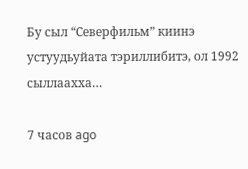Бу сыл “Северфильм” киинэ устуудьуйата тэриллибитэ, ол 1992 сыллаахха…

7 часов ago